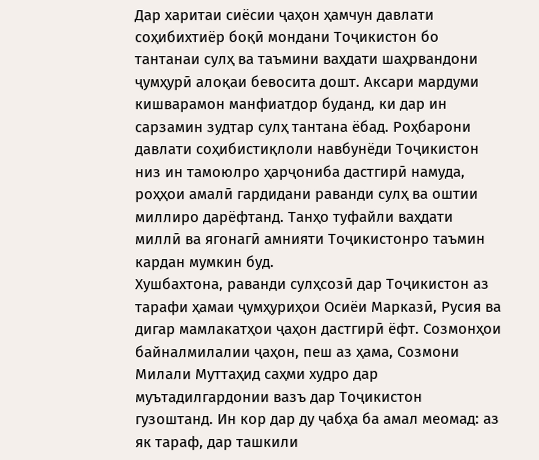Дар харитаи сиёсии ҷаҳон ҳамчун давлати соҳибихтиёр боқӣ мондани Тоҷикистон бо тантанаи сулҳ ва таъмини ваҳдати шаҳрвандони ҷумҳурӣ алоқаи бевосита дошт. Аксари мардуми кишварамон манфиатдор буданд, ки дар ин сарзамин зудтар сулҳ тантана ёбад. Роҳбарони давлати соҳибистиқлоли навбунёди Тоҷикистон низ ин тамоюлро ҳарҷониба дастгирӣ намуда, роҳҳои амалӣ гардидани раванди сулҳ ва оштии миллиро дарёфтанд. Танҳо туфайли ваҳдати миллӣ ва ягонагӣ амнияти Тоҷикистонро таъмин кардан мумкин буд.
Хушбахтона, раванди сулҳсозӣ дар Тоҷикистон аз тарафи ҳамаи ҷумҳуриҳои Осиёи Марказӣ, Русия ва дигар мамлакатҳои ҷаҳон дастгирӣ ёфт. Созмонҳои байналмилалии ҷаҳон, пеш аз ҳама, Созмони Милали Муттаҳид саҳми худро дар муътадилгардонии вазъ дар Тоҷикистон гузоштанд. Ин кор дар ду ҷабҳа ба амал меомад: аз як тараф, дар ташкили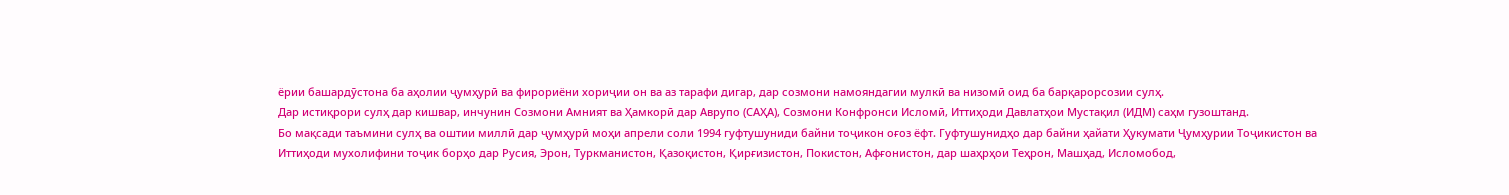ёрии башардӯстона ба аҳолии ҷумҳурӣ ва фирориёни хориҷии он ва аз тарафи дигар, дар созмони намояндагии мулкӣ ва низомӣ оид ба барқарорсозии сулҳ.
Дар истиқрори сулҳ дар кишвар, инчунин Созмони Амният ва Ҳамкорӣ дар Аврупо (САҲА), Созмони Конфронси Исломӣ, Иттиҳоди Давлатҳои Мустақил (ИДМ) саҳм гузоштанд.
Бо мақсади таъмини сулҳ ва оштии миллӣ дар ҷумҳурӣ моҳи апрели соли 1994 гуфтушуниди байни тоҷикон оғоз ёфт. Гуфтушунидҳо дар байни ҳайати Ҳукумати Ҷумҳурии Тоҷикистон ва Иттиҳоди мухолифини тоҷик борҳо дар Русия, Эрон, Туркманистон, Қазоқистон, Қирғизистон, Покистон, Афғонистон, дар шаҳрҳои Теҳрон, Машҳад, Исломобод,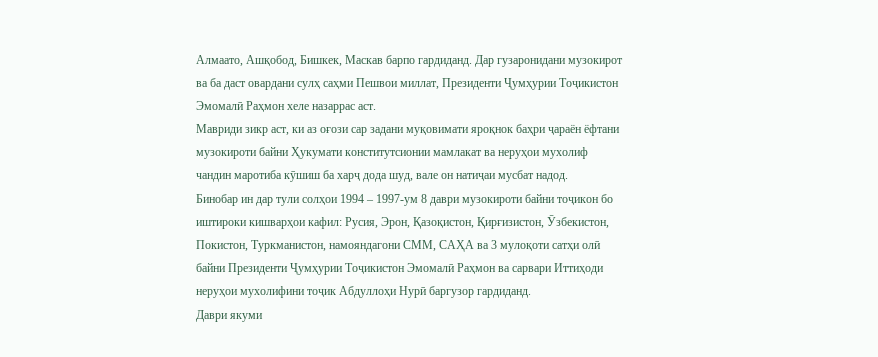Алмаато, Ашқобод, Бишкек, Маскав барпо гардиданд. Дар гузаронидани музокирот ва ба даст овардани сулҳ саҳми Пешвои миллат, Президенти Ҷумҳурии Тоҷикистон Эмомалӣ Раҳмон хеле назаррас аст.
Мавриди зикр аст, ки аз оғози сар задани муқовимати яроқнок баҳри ҷараён ёфтани музокироти байни Ҳукумати конститутсионии мамлакат ва неруҳои мухолиф чандин маротиба кӯшиш ба харҷ дода шуд, вале он натиҷаи мусбат надод.
Бинобар ин дар тули солҳои 1994 – 1997-ум 8 даври музокироти байни тоҷикон бо иштироки кишварҳои кафил: Русия, Эрон, Қазоқистон, Қирғизистон, Ӯзбекистон, Покистон, Туркманистон, намояндагони СММ, САҲА ва 3 мулоқоти сатҳи олӣ байни Президенти Ҷумҳурии Тоҷикистон Эмомалӣ Раҳмон ва сарвари Иттиҳоди неруҳои мухолифини тоҷик Абдуллоҳи Нурӣ баргузор гардиданд.
Даври якуми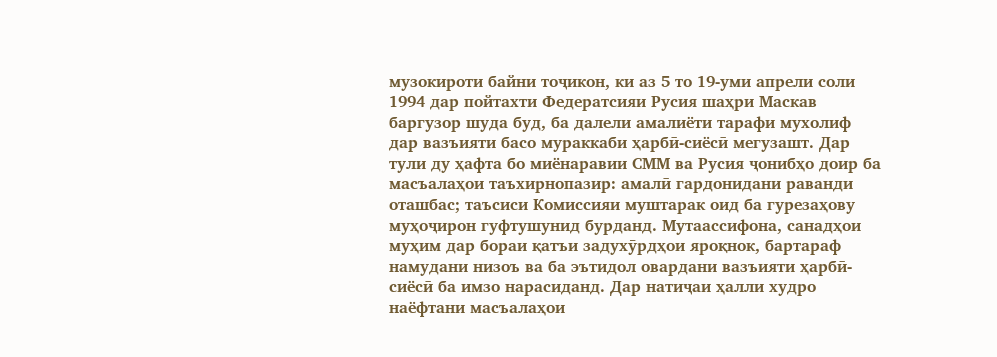музокироти байни тоҷикон, ки аз 5 то 19-уми апрели соли 1994 дар пойтахти Федератсияи Русия шаҳри Маскав баргузор шуда буд, ба далели амалиёти тарафи мухолиф дар вазъияти басо мураккаби ҳарбӣ-сиёсӣ мегузашт. Дар тули ду ҳафта бо миёнаравии СММ ва Русия ҷонибҳо доир ба масъалаҳои таъхирнопазир: амалӣ гардонидани раванди оташбас; таъсиси Комиссияи муштарак оид ба гурезаҳову муҳоҷирон гуфтушунид бурданд. Мутаассифона, санадҳои муҳим дар бораи қатъи задухӯрдҳои яроқнок, бартараф намудани низоъ ва ба эътидол овардани вазъияти ҳарбӣ-сиёсӣ ба имзо нарасиданд. Дар натиҷаи ҳалли худро наёфтани масъалаҳои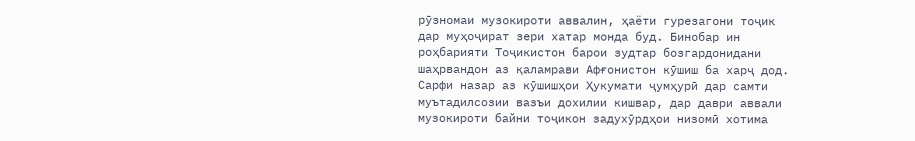рӯзномаи музокироти аввалин, ҳаёти гурезагони тоҷик дар муҳоҷират зери хатар монда буд. Бинобар ин роҳбарияти Тоҷикистон барои зудтар бозгардонидани шаҳрвандон аз қаламрави Афғонистон кӯшиш ба харҷ дод. Сарфи назар аз кӯшишҳои Ҳукумати ҷумҳурӣ дар самти муътадилсозии вазъи дохилии кишвар, дар даври аввали музокироти байни тоҷикон задухӯрдҳои низомӣ хотима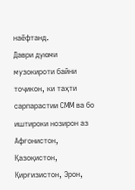наёфтанд.
Даври дуюми музокироти байни тоҷикон, ки таҳти сарпарастии СММ ва бо иштироки нозирон аз Афғонистон, Қазоқистон, Қирғизистон, Эрон,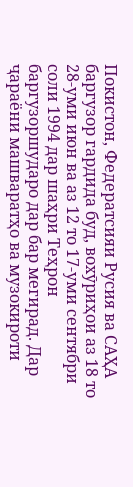Покистон, Федератсияи Русия ва САҲА баргузор гардида буд, вохӯриҳои аз 18 то 28-уми июн ва аз 12 то 17-уми сентябри соли 1994 дар шаҳри Теҳрон баргузоршударо дар бар мегирад. Дар ҷараёни машваратҳо ва музокироти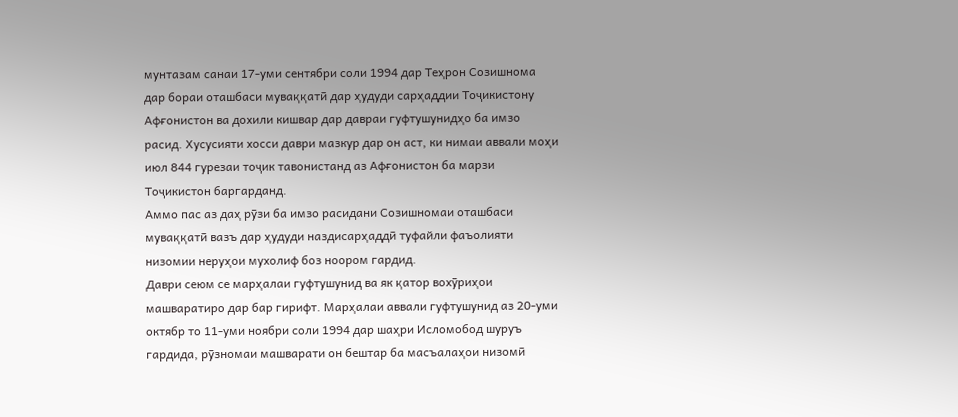мунтазам санаи 17-уми сентябри соли 1994 дар Теҳрон Созишнома дар бораи оташбаси муваққатӣ дар ҳудуди сарҳаддии Тоҷикистону Афғонистон ва дохили кишвар дар давраи гуфтушунидҳо ба имзо расид. Хусусияти хосси даври мазкур дар он аст, ки нимаи аввали моҳи июл 844 гурезаи тоҷик тавонистанд аз Афғонистон ба марзи Тоҷикистон баргарданд.
Аммо пас аз даҳ рӯзи ба имзо расидани Созишномаи оташбаси муваққатӣ вазъ дар ҳудуди наздисарҳаддӣ туфайли фаъолияти низомии неруҳои мухолиф боз ноором гардид.
Даври сеюм се марҳалаи гуфтушунид ва як қатор вохӯриҳои машваратиро дар бар гирифт. Марҳалаи аввали гуфтушунид аз 20-уми октябр то 11-уми ноябри соли 1994 дар шаҳри Исломобод шуруъ гардида, рӯзномаи машварати он бештар ба масъалаҳои низомӣ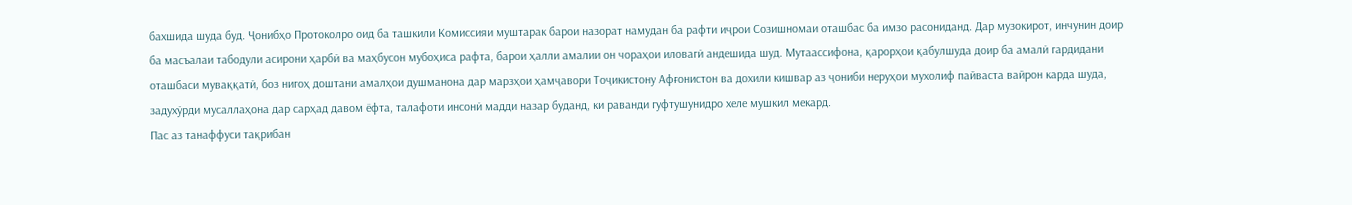бахшида шуда буд. Ҷонибҳо Протоколро оид ба ташкили Комиссияи муштарак барои назорат намудан ба рафти иҷрои Созишномаи оташбас ба имзо расониданд. Дар музокирот, инчунин доир ба масъалаи табодули асирони ҳарбӣ ва маҳбусон мубоҳиса рафта, барои ҳалли амалии он чораҳои иловагӣ андешида шуд. Мутаассифона, қарорҳои қабулшуда доир ба амалӣ гардидани оташбаси муваққатӣ, боз нигоҳ доштани амалҳои душманона дар марзҳои ҳамҷавори Тоҷикистону Афғонистон ва дохили кишвар аз ҷониби неруҳои мухолиф пайваста вайрон карда шуда, задухӯрди мусаллаҳона дар сарҳад давом ёфта, талафоти инсонӣ мадди назар буданд, ки раванди гуфтушунидро хеле мушкил мекард.
Пас аз танаффуси тақрибан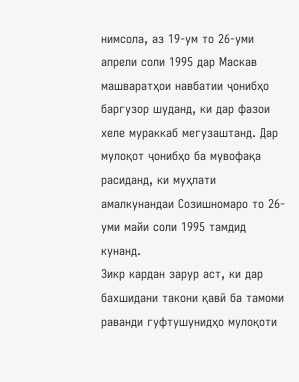нимсола, аз 19-ум то 26-уми апрели соли 1995 дар Маскав машваратҳои навбатии ҷонибҳо баргузор шуданд, ки дар фазои хеле мураккаб мегузаштанд. Дар мулоқот ҷонибҳо ба мувофақа расиданд, ки муҳлати амалкунандаи Созишномаро то 26-уми майи соли 1995 тамдид кунанд.
Зикр кардан зарур аст, ки дар бахшидани такони қавӣ ба тамоми раванди гуфтушунидҳо мулоқоти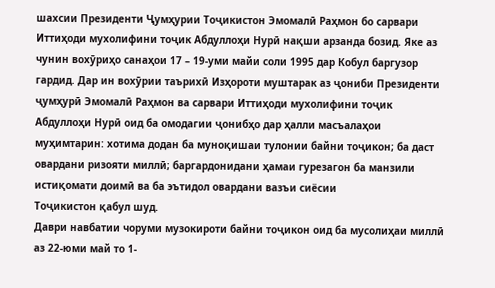шахсии Президенти Ҷумҳурии Тоҷикистон Эмомалӣ Раҳмон бо сарвари Иттиҳоди мухолифини тоҷик Абдуллоҳи Нурӣ нақши арзанда бозид. Яке аз чунин вохӯриҳо санаҳои 17 – 19-уми майи соли 1995 дар Кобул баргузор гардид. Дар ин вохӯрии таърихӣ Изҳороти муштарак аз ҷониби Президенти ҷумҳурӣ Эмомалӣ Раҳмон ва сарвари Иттиҳоди мухолифини тоҷик Абдуллоҳи Нурӣ оид ба омодагии ҷонибҳо дар ҳалли масъалаҳои муҳимтарин: хотима додан ба муноқишаи тулонии байни тоҷикон; ба даст овардани ризояти миллӣ; баргардонидани ҳамаи гурезагон ба манзили истиқомати доимӣ ва ба эътидол овардани вазъи сиёсии
Тоҷикистон қабул шуд.
Даври навбатии чоруми музокироти байни тоҷикон оид ба мусолиҳаи миллӣ аз 22-юми май то 1-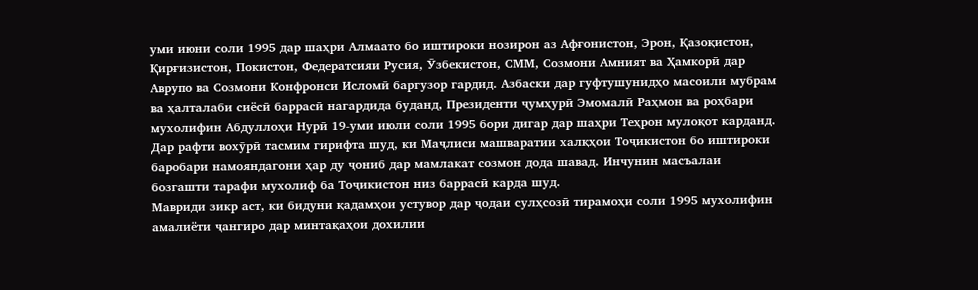уми июни соли 1995 дар шаҳри Алмаато бо иштироки нозирон аз Афғонистон, Эрон, Қазоқистон, Қирғизистон, Покистон, Федератсияи Русия, Ӯзбекистон, СММ, Созмони Амният ва Ҳамкорӣ дар Аврупо ва Созмони Конфронси Исломӣ баргузор гардид. Азбаски дар гуфтушунидҳо масоили мубрам ва ҳалталаби сиёсӣ баррасӣ нагардида буданд, Президенти ҷумҳурӣ Эмомалӣ Раҳмон ва роҳбари мухолифин Абдуллоҳи Нурӣ 19-уми июли соли 1995 бори дигар дар шаҳри Теҳрон мулоқот карданд. Дар рафти вохӯрӣ тасмим гирифта шуд, ки Маҷлиси машваратии халқҳои Тоҷикистон бо иштироки баробари намояндагони ҳар ду ҷониб дар мамлакат созмон дода шавад. Инчунин масъалаи бозгашти тарафи мухолиф ба Тоҷикистон низ баррасӣ карда шуд.
Мавриди зикр аст, ки бидуни қадамҳои устувор дар ҷодаи сулҳсозӣ тирамоҳи соли 1995 мухолифин амалиёти ҷангиро дар минтақаҳои дохилии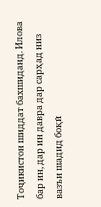Тоҷикистон шиддат бахшиданд. Илова бар ин, дар ин давра дар сарҳад низ вазъи шадид боқӣ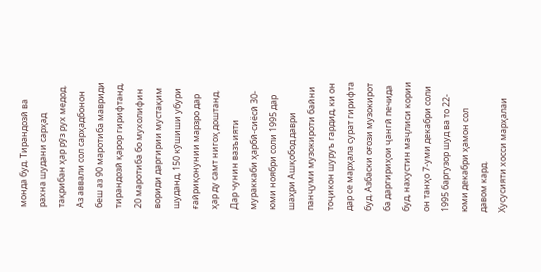монда буд. Тирандозӣ ва рахна шудани сарҳад тақрибан ҳар рӯз рух медод. Аз аввали сол сарҳадбонон беш аз 90 маротиба мавриди тирандозӣ қарор гирифтанд, 20 маротиба бо мухолифин вориди даргирии мустақим шуданд, 150 кӯшиши убури ғайриқонунии марзро дар ҳар ду самт нигоҳ доштанд.
Дар чунин вазъияти мураккаби ҳарбӣ-сиёсӣ 30-юми ноябри соли 1995 дар шаҳри Ашқобод даври панҷуми музокироти байни тоҷикон шуруъ гардид, ки он дар се марҳала сурат гирифта буд. Азбаски оғози музокирот ба даргириҳои ҷангӣ печида буд, нахустин маҷлиси кории он танҳо 7-уми декабри соли 1995 баргузор шуд ва то 22-юми декабри ҳамон сол давом кард.
Хусусияти хосси марҳалаи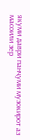якуми даври панҷуми музокирот аз масоили зер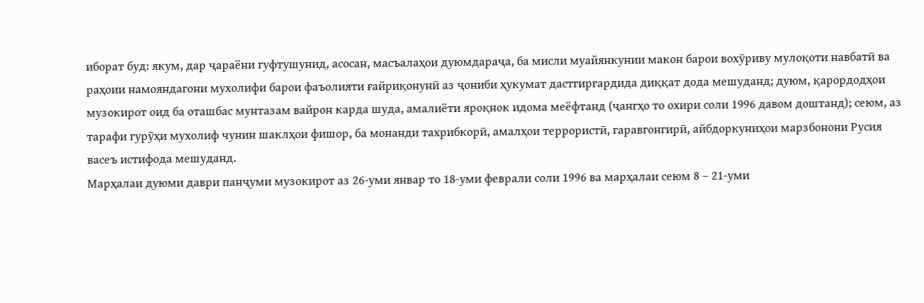иборат буд: якум, дар ҷараёни гуфтушунид, асосан, масъалаҳои дуюмдараҷа, ба мисли муайянкунии макон барои вохӯриву мулоқоти навбатӣ ва раҳоии намояндагони мухолифи барои фаъолияти ғайриқонунӣ аз ҷониби ҳукумат дастгиргардида диққат дода мешуданд; дуюм, қарордодҳои музокирот оид ба оташбас мунтазам вайрон карда шуда, амалиёти яроқнок идома меёфтанд (ҷангҳо то охири соли 1996 давом доштанд); сеюм, аз тарафи гурӯҳи мухолиф чунин шаклҳои фишор, ба монанди тахрибкорӣ, амалҳои террористӣ, гаравгонгирӣ, айбдоркуниҳои марзбонони Русия васеъ истифода мешуданд.
Марҳалаи дуюми даври панҷуми музокирот аз 26-уми январ то 18-уми феврали соли 1996 ва марҳалаи сеюм 8 – 21-уми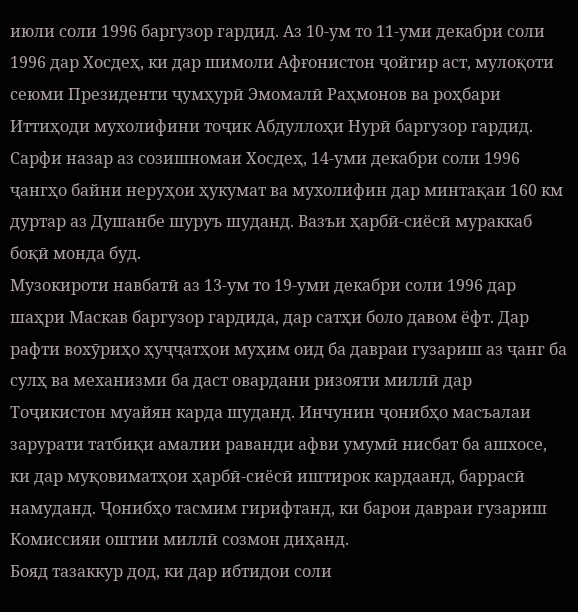июли соли 1996 баргузор гардид. Аз 10-ум то 11-уми декабри соли 1996 дар Хосдеҳ, ки дар шимоли Афғонистон ҷойгир аст, мулоқоти сеюми Президенти ҷумҳурӣ Эмомалӣ Раҳмонов ва роҳбари Иттиҳоди мухолифини тоҷик Абдуллоҳи Нурӣ баргузор гардид. Сарфи назар аз созишномаи Хосдеҳ, 14-уми декабри соли 1996 ҷангҳо байни неруҳои ҳукумат ва мухолифин дар минтақаи 160 км дуртар аз Душанбе шуруъ шуданд. Вазъи ҳарбӣ-сиёсӣ мураккаб боқӣ монда буд.
Музокироти навбатӣ аз 13-ум то 19-уми декабри соли 1996 дар шаҳри Маскав баргузор гардида, дар сатҳи боло давом ёфт. Дар рафти вохӯриҳо ҳуҷҷатҳои муҳим оид ба давраи гузариш аз ҷанг ба сулҳ ва механизми ба даст овардани ризояти миллӣ дар Тоҷикистон муайян карда шуданд. Инчунин ҷонибҳо масъалаи зарурати татбиқи амалии раванди афви умумӣ нисбат ба ашхосе, ки дар муқовиматҳои ҳарбӣ-сиёсӣ иштирок кардаанд, баррасӣ намуданд. Ҷонибҳо тасмим гирифтанд, ки барои давраи гузариш Комиссияи оштии миллӣ созмон диҳанд.
Бояд тазаккур дод, ки дар ибтидои соли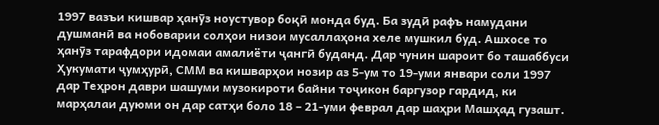1997 вазъи кишвар ҳанӯз ноустувор боқӣ монда буд. Ба зудӣ рафъ намудани душманӣ ва нобоварии солҳои низои мусаллаҳона хеле мушкил буд. Ашхосе то ҳанӯз тарафдори идомаи амалиёти ҷангӣ буданд. Дар чунин шароит бо ташаббуси Ҳукумати ҷумҳурӣ, СММ ва кишварҳои нозир аз 5-ум то 19-уми январи соли 1997 дар Теҳрон даври шашуми музокироти байни тоҷикон баргузор гардид, ки марҳалаи дуюми он дар сатҳи боло 18 – 21-уми феврал дар шаҳри Машҳад гузашт.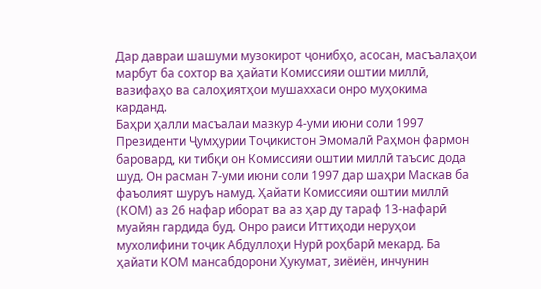Дар давраи шашуми музокирот ҷонибҳо, асосан, масъалаҳои марбут ба сохтор ва ҳайати Комиссияи оштии миллӣ, вазифаҳо ва салоҳиятҳои мушаххаси онро муҳокима карданд.
Баҳри ҳалли масъалаи мазкур 4-уми июни соли 1997 Президенти Ҷумҳурии Тоҷикистон Эмомалӣ Раҳмон фармон баровард, ки тибқи он Комиссияи оштии миллӣ таъсис дода шуд. Он расман 7-уми июни соли 1997 дар шаҳри Маскав ба фаъолият шуруъ намуд. Ҳайати Комиссияи оштии миллӣ (КОМ) аз 26 нафар иборат ва аз ҳар ду тараф 13-нафарӣ муайян гардида буд. Онро раиси Иттиҳоди неруҳои мухолифини тоҷик Абдуллоҳи Нурӣ роҳбарӣ мекард. Ба ҳайати КОМ мансабдорони Ҳукумат, зиёиён, инчунин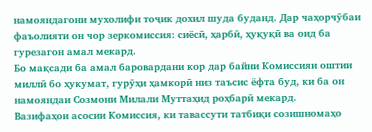намояндагони мухолифи тоҷик дохил шуда буданд. Дар чаҳорчӯбаи фаъолияти он чор зеркомиссия: сиёсӣ, ҳарбӣ, ҳуқуқӣ ва оид ба гурезагон амал мекард.
Бо мақсади ба амал баровардани кор дар байни Комиссияи оштии миллӣ бо ҳукумат, гурӯҳи ҳамкорӣ низ таъсис ёфта буд, ки ба он намояндаи Созмони Милали Муттаҳид роҳбарӣ мекард.
Вазифаҳои асосии Комиссия, ки тавассути татбиқи созишномаҳо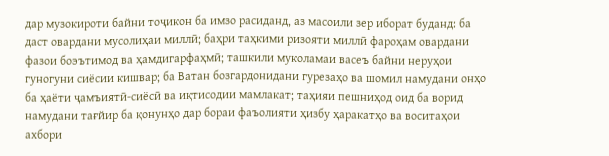дар музокироти байни тоҷикон ба имзо расиданд, аз масоили зер иборат буданд: ба даст овардани мусолиҳаи миллӣ; баҳри таҳкими ризояти миллӣ фароҳам овардани фазои боэътимод ва ҳамдигарфаҳмӣ; ташкили муколамаи васеъ байни неруҳои гуногуни сиёсии кишвар; ба Ватан бозгардонидани гурезаҳо ва шомил намудани онҳо ба ҳаёти ҷамъиятӣ-сиёсӣ ва иқтисодии мамлакат; таҳияи пешниҳод оид ба ворид намудани тағйир ба қонунҳо дар бораи фаъолияти ҳизбу ҳаракатҳо ва воситаҳои ахбори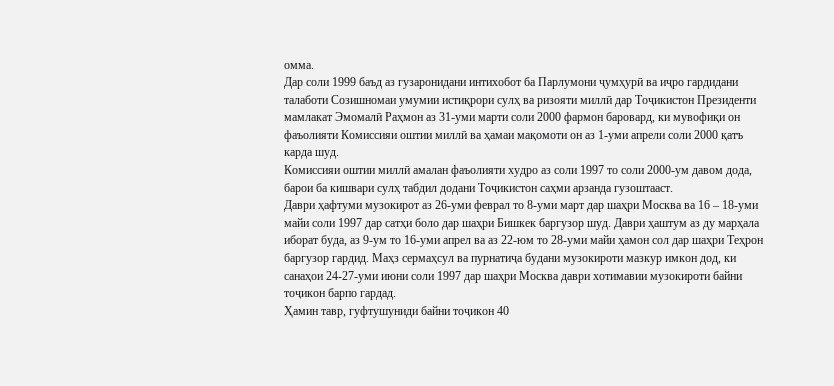омма.
Дар соли 1999 баъд аз гузаронидани интихобот ба Парлумони ҷумҳурӣ ва иҷро гардидани талаботи Созишномаи умумии истиқрори сулҳ ва ризояти миллӣ дар Тоҷикистон Президенти мамлакат Эмомалӣ Раҳмон аз 31-уми марти соли 2000 фармон баровард, ки мувофиқи он фаъолияти Комиссияи оштии миллӣ ва ҳамаи мақомоти он аз 1-уми апрели соли 2000 қатъ карда шуд.
Комиссияи оштии миллӣ амалан фаъолияти худро аз соли 1997 то соли 2000-ум давом дода, барои ба кишвари сулҳ табдил додани Тоҷикистон саҳми арзанда гузоштааст.
Даври ҳафтуми музокирот аз 26-уми феврал то 8-уми март дар шаҳри Москва ва 16 – 18-уми майи соли 1997 дар сатҳи боло дар шаҳри Бишкек баргузор шуд. Даври ҳаштум аз ду марҳала иборат буда, аз 9-ум то 16-уми апрел ва аз 22-юм то 28-уми майи ҳамон сол дар шаҳри Теҳрон баргузор гардид. Маҳз сермаҳсул ва пурнатиҷа будани музокироти мазкур имкон дод, ки санаҳои 24-27-уми июни соли 1997 дар шаҳри Москва даври хотимавии музокироти байни тоҷикон барпо гардад.
Ҳамин тавр, гуфтушуниди байни тоҷикон 40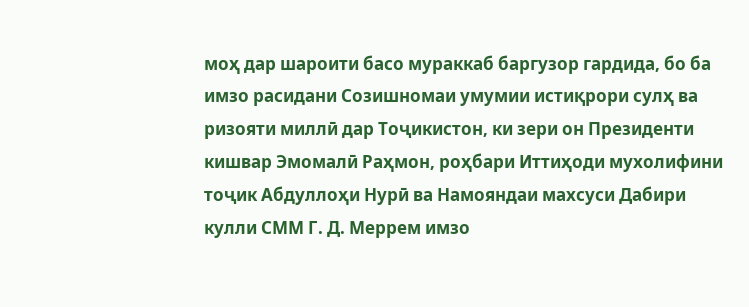моҳ дар шароити басо мураккаб баргузор гардида, бо ба имзо расидани Созишномаи умумии истиқрори сулҳ ва ризояти миллӣ дар Тоҷикистон, ки зери он Президенти кишвар Эмомалӣ Раҳмон, роҳбари Иттиҳоди мухолифини тоҷик Абдуллоҳи Нурӣ ва Намояндаи махсуси Дабири кулли СММ Г. Д. Меррем имзо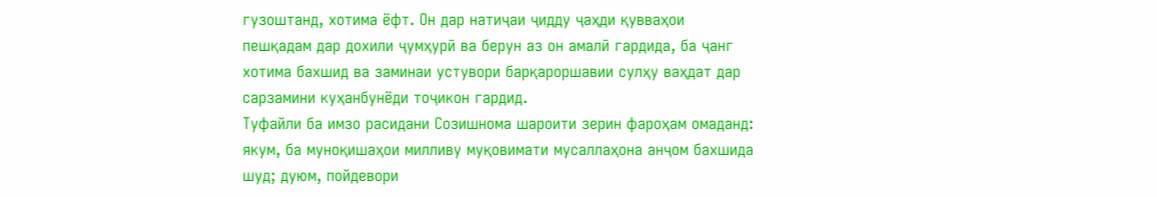гузоштанд, хотима ёфт. Он дар натиҷаи ҷидду ҷаҳди қувваҳои пешқадам дар дохили ҷумҳурӣ ва берун аз он амалӣ гардида, ба ҷанг хотима бахшид ва заминаи устувори барқароршавии сулҳу ваҳдат дар сарзамини куҳанбунёди тоҷикон гардид.
Туфайли ба имзо расидани Созишнома шароити зерин фароҳам омаданд: якум, ба муноқишаҳои милливу муқовимати мусаллаҳона анҷом бахшида шуд; дуюм, пойдевори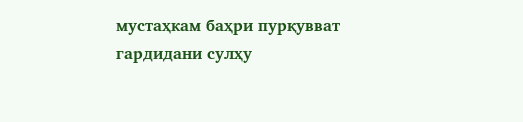мустаҳкам баҳри пурқувват гардидани сулҳу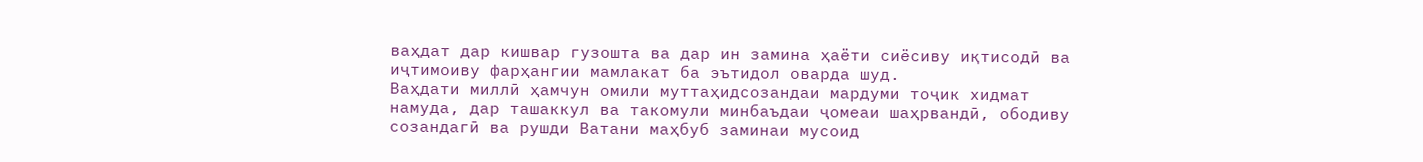ваҳдат дар кишвар гузошта ва дар ин замина ҳаёти сиёсиву иқтисодӣ ва иҷтимоиву фарҳангии мамлакат ба эътидол оварда шуд.
Ваҳдати миллӣ ҳамчун омили муттаҳидсозандаи мардуми тоҷик хидмат намуда, дар ташаккул ва такомули минбаъдаи ҷомеаи шаҳрвандӣ, ободиву созандагӣ ва рушди Ватани маҳбуб заминаи мусоид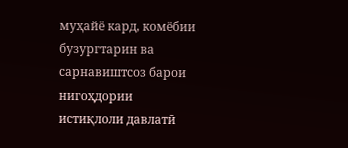муҳайё кард, комёбии бузургтарин ва сарнавиштсоз барои нигоҳдории истиқлоли давлатӣ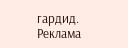гардид.
Реклама